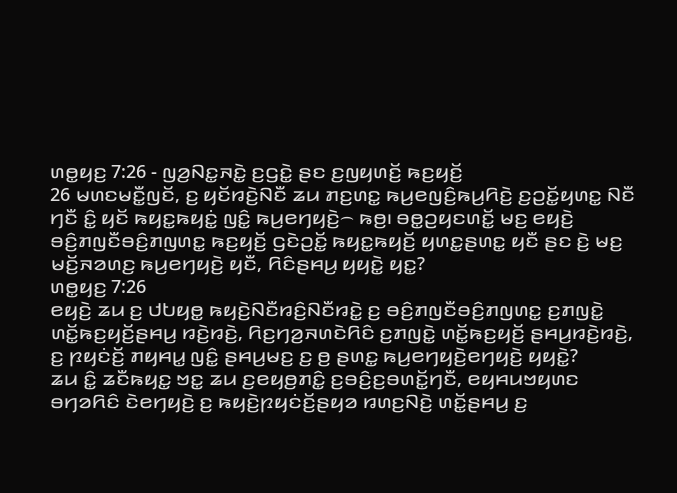ꤛꤥ꤭ꤟꤢ꤬ 7:26 - ꤜꤤ꤬ꤡꤢ꤭ꤏꤢꤧ꤭ ꤢ꤬ꤞꤢꤧ꤭ ꤔꤢ ꤢ꤬ꤜꤟꤛꤢꤩ꤬ ꤒꤢ꤬ꤟꤢꤩ꤬
26 ꤗꤛꤢꤗꤢꤪ꤭ꤜꤢꤩ, ꤢ꤬ ꤟꤢꤩꤙꤢꤧ꤬ꤡꤢꤪ ꤘꤣ ꤊꤢ꤬ꤛꤢ꤭ ꤒꤣ꤬ꤕꤜꤢꤨ꤬ꤒꤣ꤬ꤖꤢꤧ꤬ ꤢ꤬ꤑꤢꤩ꤭ꤟꤛꤢ꤭ ꤡꤢꤪ ꤚꤢꤪ ꤢꤨ꤭ ꤟꤢꤩ ꤒꤟꤢ꤭ꤒꤟꤢꤦ꤭ ꤜꤢꤨ꤭ ꤒꤣ꤬ꤕꤚꤟꤢꤧ꤬꤮ ꤒꤥ꤬꤯ ꤋꤥ꤭ꤑꤟꤢꤛꤢꤩ꤭ ꤗꤢ꤬ ꤕꤟꤢꤧ꤬ ꤋꤢꤨ꤬ꤊꤜꤢꤪꤋꤢꤨ꤬ꤊꤜꤛꤢ꤭ ꤒꤢ꤬ꤟꤢꤩ꤬ ꤞꤢꤧꤑꤢꤩ꤭ ꤒꤟꤢ꤭ꤒꤟꤢꤩ꤬ ꤟꤛꤢ꤭ꤔꤛꤢ꤭ ꤟꤢꤪ ꤔꤢ ꤢꤧ꤬ ꤗꤢ꤬ ꤗꤢꤩ꤬ꤏꤤꤛꤢ꤬ ꤒꤣ꤬ꤕꤚꤟꤢꤧ꤬ ꤟꤢꤪ, ꤖꤢꤨꤔꤌꤣ꤬ ꤟꤟꤢꤧ꤭ ꤟꤢ꤭?
ꤛꤥ꤭ꤟꤢ꤬ 7:26
ꤕꤟꤢꤧ꤬ ꤘꤣ ꤢ꤬ ꤓꤝꤟꤥ꤭ ꤒꤟꤢꤧ꤬ꤡꤢꤪꤙꤢꤨ꤬ꤡꤢꤪꤙꤢꤧ꤭ ꤢ꤬ ꤋꤢꤨ꤬ꤊꤜꤢꤪꤋꤢꤨ꤬ꤊꤜꤛꤢ꤭ ꤢ꤬ꤊꤜꤢꤧ꤭ ꤛꤢꤩ꤭ꤒꤢ꤬ꤟꤢꤩ꤬ꤔꤌꤣ꤬ ꤙꤢꤧ꤬ꤙꤢꤧ꤬, ꤖꤢ꤬ꤚꤤ꤬ꤏꤛꤢꤧꤖꤢꤨ ꤢ꤬ꤊꤜꤢꤧ꤭ ꤛꤢꤩ꤭ꤒꤢ꤬ꤟꤢꤩ꤬ ꤔꤌꤣ꤬ꤙꤢꤧ꤬ꤙꤢꤧ꤬, ꤢ꤬ ꤐꤟꤢꤦꤢꤩ꤬ ꤊꤟꤌꤣ꤭ ꤜꤢꤨ꤭ ꤔꤌꤣ꤬ꤗꤢ꤬ ꤢ꤬ ꤥ꤬ ꤔꤛꤢ꤭ ꤒꤣ꤬ꤕꤚꤟꤢꤧ꤬ꤕꤚꤟꤢꤧ꤬ ꤟꤟꤢꤧ꤭?
ꤘꤣ ꤢꤨ꤭ ꤘꤢꤪꤒꤟꤢ꤭ ꤠꤢ꤭ ꤘꤣ ꤢ꤬ꤕꤟꤥ꤬ꤊꤢꤨ꤭ ꤢ꤬ꤋꤢꤨ꤬ꤢ꤬ꤋꤛꤢꤩ꤭ꤚꤢꤪ, ꤕꤟꤌꤣꤠꤟꤛꤢ ꤋꤚꤤꤖꤢꤨ ꤢꤧꤕꤚꤟꤢꤧ꤬ ꤢ꤬ ꤒꤟꤢꤧ꤬ꤐꤟꤢꤦꤢꤩ꤬ꤔꤟꤤ ꤙꤛꤢ꤬ꤡꤢꤧ꤬ ꤛꤢꤩ꤭ꤔꤌꤣ꤬ ꤢ꤬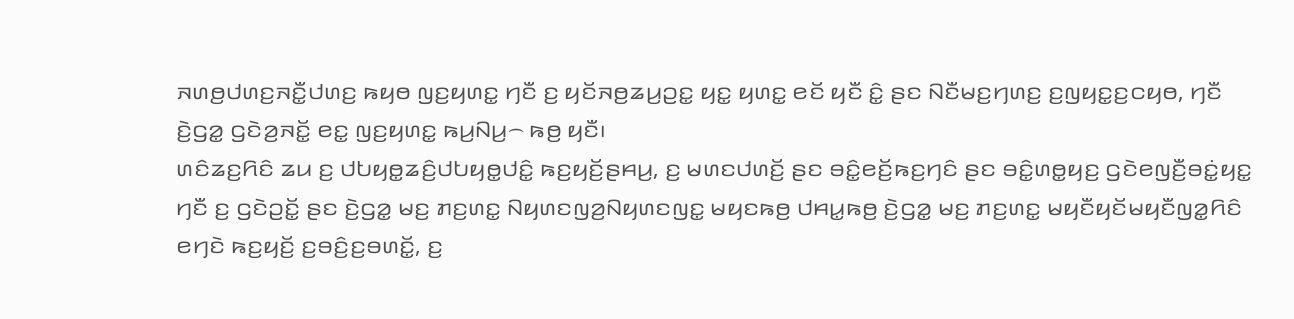ꤏꤛꤥ꤬ꤓꤛꤢ꤬ꤏꤢꤪ꤭ꤓꤛꤢ꤬ ꤒꤟꤥ ꤜꤢ꤬ꤟꤛꤢ꤭ ꤚꤢꤪ ꤢ꤬ ꤟꤢꤩꤏꤥ꤬ꤘꤣ꤬ꤑꤢ꤭ ꤟꤢ꤭ ꤟꤛꤢ꤭ ꤕꤢꤩ ꤟꤢꤪ ꤢꤨ꤭ ꤔꤢ ꤡꤢꤪꤗꤢ꤬ꤚꤛꤢ꤬ ꤢ꤬ꤜꤟꤢ꤭ꤢ꤬ꤍꤟꤥ, ꤚꤢꤪ ꤢꤧ꤬ꤞꤤ꤭ ꤞꤢꤧꤤ꤬ꤏꤢꤩ꤭ ꤕꤢ꤭ ꤜꤢ꤬ꤟꤛꤢ꤭ ꤒꤣ꤬ꤡꤣ꤬꤮ ꤒꤥ꤬ ꤟꤢꤪ꤯
ꤛꤢꤨꤘꤢ꤬ꤖꤢꤨ ꤘꤣ ꤢ꤬ ꤓꤝꤟꤥ꤭ꤘꤢꤨ꤬ꤓꤝꤟꤥ꤭ꤓꤢꤨ꤭ ꤒꤢ꤬ꤟꤢꤩ꤬ꤔꤌꤣ꤬, ꤢ꤬ ꤗꤛꤢꤓꤛꤢꤩ꤬ ꤔꤢ ꤋꤢꤨ꤭ꤕꤢꤩ꤬ꤒꤢ꤬ꤚꤢꤨ ꤔꤢ ꤋꤢꤨ꤭ꤛꤥ꤭ꤟꤢ꤬ ꤞꤢꤧꤕꤜꤢꤪ꤬ꤋꤢꤦ꤭ꤟꤢ꤭ ꤚꤢꤪ ꤢ꤬ ꤞꤢꤧꤑꤢꤩ꤭ ꤔꤢ ꤢꤧ꤬ꤞꤤ꤭ ꤗꤢ꤬ ꤊꤢ꤬ꤛꤢ꤭ ꤡꤟꤛꤢꤜꤤ꤬ꤡꤟꤛꤢꤜꤢ꤭ ꤗꤟꤢꤒꤥ꤬ ꤓꤌꤣ꤭ꤒꤥ꤬ ꤢꤧ꤬ꤞꤤ꤭ ꤗꤢ꤬ ꤊꤢ꤬ꤛꤢ꤭ ꤗꤟꤢꤪꤟꤢꤩꤗꤟꤢꤪꤜꤤ꤭ꤖꤢꤨ ꤕꤚꤢꤧ ꤒꤢ꤬ꤟꤢꤩ꤬ ꤢ꤬ꤋꤢꤨ꤬ꤢ꤬ꤋꤛꤢꤩ꤭, ꤢ꤬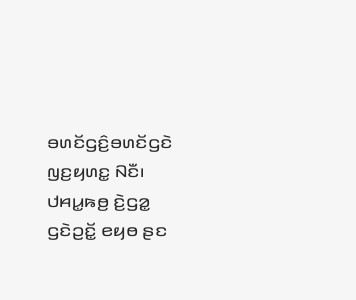ꤋꤛꤢꤩꤞꤢꤨ꤬ꤋꤛꤢꤩꤞꤢꤧ ꤜꤢ꤬ꤟꤛꤢ꤭ ꤡꤢꤪ꤯ ꤓꤌꤣ꤭ꤒꤥ꤬ ꤢꤧ꤬ꤞꤤ꤭ ꤞꤢꤧꤑꤢꤩ꤭ ꤕꤟꤥ ꤔꤢ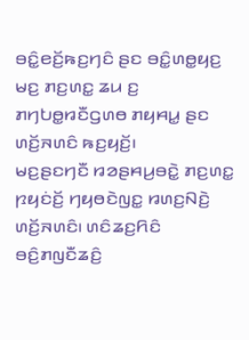ꤋꤢꤨ꤭ꤕꤢꤩ꤬ꤒꤢ꤬ꤚꤢꤨ ꤔꤢ ꤋꤢꤨ꤭ꤛꤥ꤭ꤟꤢ꤬ ꤗꤢ꤬ ꤊꤢ꤬ꤛꤢ꤭ ꤘꤣ ꤢ꤬ ꤊꤚꤝꤥ꤭ꤙꤢꤪꤞꤛꤥ ꤊꤟꤌꤣ꤭ ꤔꤢ ꤛꤢꤩ꤬ꤏꤛꤢꤨ ꤒꤢ꤬ꤟꤢꤩ꤬꤯
ꤗꤢ꤬ꤔꤢꤚꤢꤪ ꤙꤤꤔꤌꤣ꤬ꤋꤢꤧ꤭ ꤊꤢ꤬ꤛꤢ꤭ ꤐꤟꤢꤦꤢꤩ꤬ ꤚꤟꤥꤢꤧꤜꤢ꤭ ꤙꤛꤢ꤬ꤡꤢꤧ꤬ ꤛꤢꤩ꤬ꤏꤛꤢꤨ꤯ ꤛꤢꤨꤘꤢ꤬ꤖꤢꤨ ꤋꤢꤨ꤬ꤊꤜꤢꤪꤘꤢꤨ꤬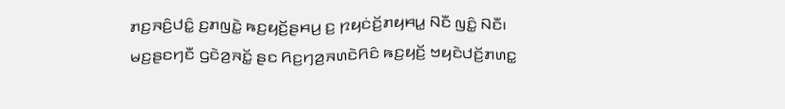ꤊꤢ꤬ꤏꤢꤨ꤬ꤓꤢꤨ꤭ ꤢ꤬ꤊꤜꤢꤧ꤭ ꤒꤢ꤬ꤟꤢꤩ꤬ꤔꤌꤣ꤬ ꤢ꤬ ꤐꤟꤢꤦꤢꤩ꤬ꤊꤟꤌꤣ꤭ ꤡꤢꤪ ꤜꤢꤨ꤭ ꤡꤢꤪ꤯ ꤗꤢ꤬ꤔꤢꤚꤢꤪ ꤞꤢꤧꤤ꤬ꤏꤢꤩ꤭ ꤔꤢ ꤖꤢ꤬ꤚꤤ꤬ꤏꤛꤢꤧꤖꤢꤨ ꤒꤢ꤬ꤟꤢꤩ꤬ ꤠꤟꤢꤧꤓꤢꤩ꤬ꤊꤛꤢ꤭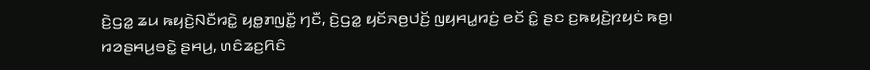ꤢꤧ꤬ꤞꤤ꤭ ꤘꤣ ꤒꤟꤢꤧ꤬ꤡꤢꤪꤙꤢꤧ꤭ ꤟꤥ꤭ꤊꤜꤢꤪ꤭ ꤚꤢꤪ, ꤢꤧ꤬ꤞꤤ꤭ ꤟꤢꤩꤏꤥ꤬ꤓꤢꤩ꤬ ꤜꤟꤌꤣ꤭ꤙꤢꤦ꤬ ꤕꤢꤩ ꤢꤨ꤭ ꤔꤢ ꤢ꤬ꤒꤟꤢꤧ꤬ꤐꤟꤢꤦ ꤒꤥ꤬꤯
ꤙꤤꤔꤌꤣ꤬ꤋꤢꤧ꤭ ꤔꤌꤣ꤬, ꤛꤢꤨꤘꤢ꤬ꤖꤢꤨ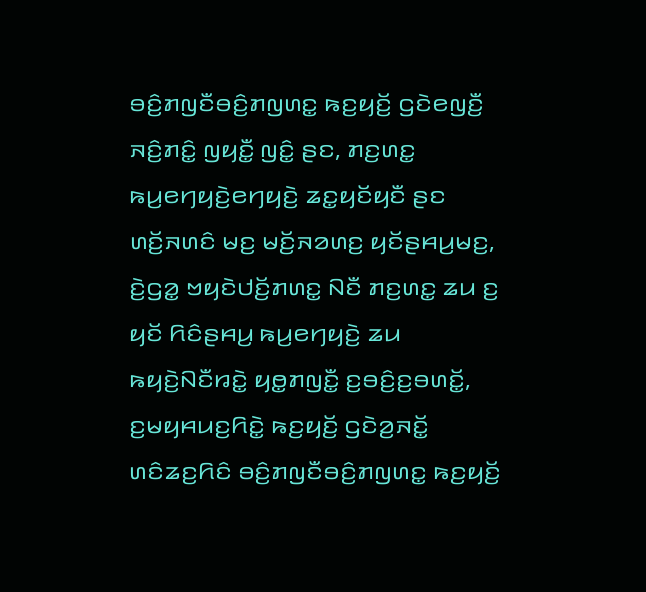ꤋꤢꤨ꤬ꤊꤜꤢꤪꤋꤢꤨ꤬ꤊꤜꤛꤢ꤭ ꤒꤢ꤬ꤟꤢꤩ꤬ ꤞꤢꤧꤕꤜꤢꤪ꤬ ꤏꤢꤨ꤬ꤊꤢꤨ꤭ ꤜꤟꤢꤪ꤭ ꤜꤢꤨ꤭ ꤔꤢ, ꤊꤢ꤬ꤛꤢ꤭ ꤒꤣ꤬ꤕꤚꤟꤢꤧ꤬ꤕꤚꤟꤢꤧ꤬ ꤘꤢ꤭ꤟꤢꤩꤟꤢꤪ ꤔꤢ ꤛꤢꤩ꤬ꤏꤛꤢꤨ ꤗꤢ꤬ ꤗꤢꤩ꤬ꤏꤤꤛꤢ꤬ ꤟꤢꤩꤔꤌꤣ꤬ꤗꤢ꤬, ꤢꤧ꤬ꤞꤤ꤭ ꤠꤟꤢꤧꤓꤢꤩ꤬ꤊꤛꤢ꤭ ꤡꤢꤪ ꤊꤢ꤬ꤛꤢ꤭ ꤘꤣ ꤢ꤬ ꤟꤢꤩ ꤖꤢꤨꤔꤌꤣ꤬ ꤒꤣ꤬ꤕꤚꤟꤢꤧ꤬ ꤘꤣ ꤒꤟꤢꤧ꤬ꤡꤢꤪꤙꤢꤧ꤭ ꤟꤥ꤭ꤊꤜꤢꤪ꤭ ꤢ꤬ꤋꤢꤨ꤬ꤢ꤬ꤋꤛꤢꤩ꤭, ꤢ꤬ꤗꤟꤌꤣꤢ꤬ꤖꤢꤧ꤭ ꤒꤢ꤬ꤟꤢꤩ꤬ ꤞꤢꤧꤤ꤬ꤏꤢꤩ꤭ ꤛꤢꤨꤘꤢ꤬ꤖꤢꤨ ꤋꤢꤨ꤬ꤊꤜꤢꤪꤋꤢꤨ꤬ꤊꤜꤛꤢ꤭ ꤒꤢ꤬ꤟꤢꤩ꤬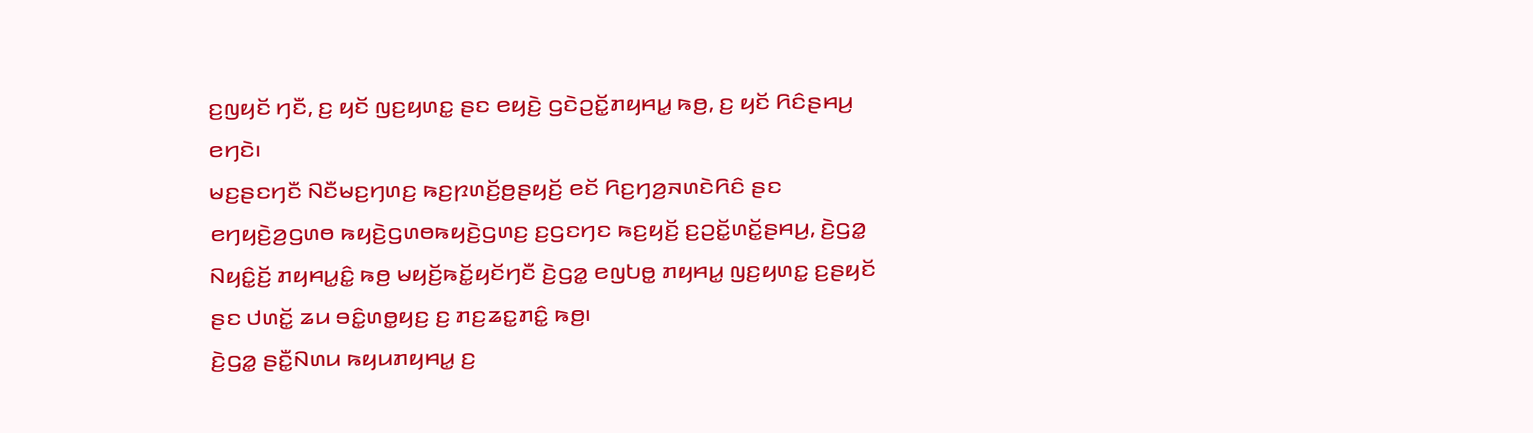ꤢ꤬ꤜꤟꤢꤩ ꤚꤢꤪ, ꤢ꤬ ꤟꤢꤩ ꤜꤢ꤬ꤟꤛꤢ꤭ ꤔꤢ ꤕꤟꤢꤧ꤬ ꤞꤢꤧꤑꤢꤩ꤭ꤊꤟꤌꤣ꤭ ꤒꤥ꤬, ꤢ꤬ ꤟꤢꤩ ꤖꤢꤨꤔꤌꤣ꤬ ꤕꤚꤢꤧ꤯
ꤗꤢ꤬ꤔꤢꤚꤢꤪ ꤡꤢꤪꤗꤢ꤬ꤚꤛꤢ꤬ ꤒꤢ꤬ꤐꤛꤢꤩ꤬ꤥ꤬ꤔꤟꤢꤩ꤬ ꤕꤢꤩ ꤖꤢ꤬ꤚꤤ꤬ꤏꤛꤢꤧꤖꤢꤨ ꤔꤢ ꤕꤚꤟꤢꤧ꤬ꤤ꤬ꤞꤛꤥ ꤒꤟꤢꤧ꤬ꤞꤛꤥꤒꤟꤢꤧ꤬ꤞꤛꤢ꤬ ꤢ꤬ꤞꤢꤚꤢ ꤒꤢ꤬ꤟꤢꤩ꤬ ꤢ꤬ꤑꤢꤩ꤭ꤛꤢꤩ꤭ꤔꤌꤣ꤬, ꤢꤧ꤬ꤞꤤ꤭ ꤡꤟꤢꤨ꤭ꤢꤩ꤬ ꤊꤟꤌꤣ꤭ꤢꤨ꤭ ꤒꤥ꤬ ꤗꤟꤢꤩ꤬ꤒꤢꤩ꤭ꤟꤢꤩꤚꤢꤪ ꤢꤧ꤬ꤞꤤ꤭ ꤕꤜꤝꤥ꤭ ꤊꤟꤌꤣ꤭ ꤜꤢ꤬ꤟꤛꤢ꤭ ꤢ꤬ꤔꤟꤢꤩ ꤔꤢ ꤓꤛꤢꤩ꤭ ꤘꤣ ꤋꤢꤨ꤭ꤛꤥ꤭ꤟꤢ꤬ ꤢ꤬ ꤊꤢ꤬ꤘꤢ꤭ꤊꤢꤨ꤭ ꤒꤥ꤬꤯
ꤢꤧ꤬ꤞꤤ꤭ ꤔꤢꤪ꤭ꤡꤛꤣ ꤒꤟꤣꤊꤟꤌꤣ꤭ ꤢ꤬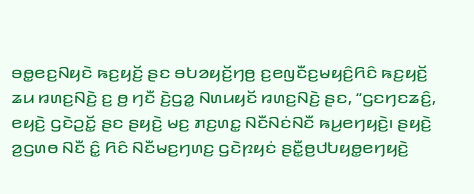ꤋꤥ꤭ꤕꤢ꤬ꤡꤟꤢꤧ ꤒꤢ꤬ꤟꤢꤩ꤬ ꤔꤢ ꤋꤝꤤꤟꤢꤩ꤬ꤚꤥ꤬ ꤢ꤬ꤕꤜꤢꤪꤢ꤬ꤗꤟꤢꤨ꤬ꤖꤢꤨ ꤒꤢ꤬ꤟꤢꤩ꤬ ꤘꤣ ꤙꤛꤢ꤬ꤡꤢꤧ꤬ ꤢ꤬ ꤥ꤬ ꤚꤢꤪ ꤢꤧ꤬ꤞꤤ꤭ ꤡꤛꤣꤟꤢꤩ ꤙꤛꤢ꤬ꤡꤢꤧ꤬ ꤔꤢ, “ꤞꤢꤚꤢꤘꤢꤨ꤬, ꤕꤟꤢꤧ꤬ ꤞꤢꤧꤑꤢꤩ꤭ ꤔꤢ ꤔꤟꤢꤧ꤬ ꤗꤢ꤬ ꤊꤢ꤬ꤛꤢ꤭ ꤡꤢꤪꤡꤢꤦꤡꤢꤪ ꤒꤣ꤬ꤕꤚꤟꤢꤧ꤬꤯ ꤔꤟꤢꤧ꤬ ꤤ꤬ꤞꤛꤥ ꤡꤢꤪ ꤢꤨ꤭ ꤖꤢꤨ ꤡꤢꤪꤗꤢ꤬ꤚꤛꤢ꤬ ꤞꤢꤧꤐꤟꤢꤦ ꤔꤢꤪ꤭ꤥ꤬ꤓꤝꤟꤥ꤭ꤕꤚꤟꤢꤧ꤬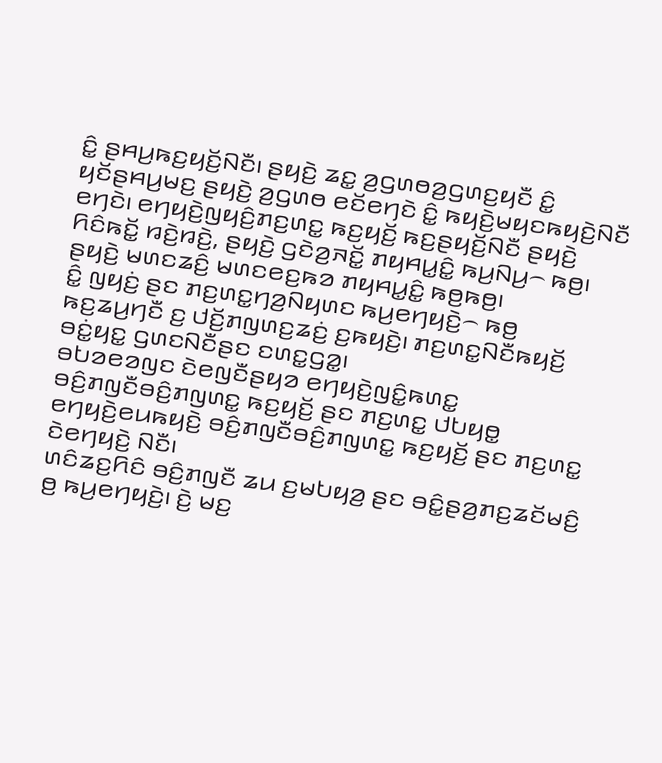ꤢꤨ꤭ ꤔꤌꤣ꤬ꤒꤢ꤬ꤟꤢꤩ꤬ꤡꤢꤪ꤯ ꤔꤟꤢꤧ꤬ ꤘꤢ꤭ ꤤ꤬ꤞꤛꤥꤤ꤬ꤞꤛꤢ꤬ꤟꤢꤪ ꤢꤨ꤭ ꤟꤢꤩꤔꤌꤣ꤬ꤗꤢ꤬ ꤔꤟꤢꤧ꤬ ꤤ꤬ꤞꤛꤥ ꤕꤢꤩꤕꤚꤢꤧ ꤢꤨ꤭ ꤒꤟꤢꤧ꤬ꤗꤟꤢꤒꤟꤢꤧ꤬ꤡꤢꤪ ꤕꤚꤢꤧ꤯ ꤕꤚꤟꤢꤧ꤬ꤜꤟꤢꤨ꤬ꤊꤢ꤬ꤛꤢ꤭ ꤒꤢ꤬ꤟꤢꤩ꤬ ꤒꤢ꤬ꤔꤟꤢꤩ꤬ꤡꤢꤪ ꤔꤟꤢꤧ꤬ ꤖꤢꤨꤒꤢꤩ꤭ ꤙꤢꤧ꤬ꤙꤢꤧ꤬, ꤔꤟꤢꤧ꤬ ꤞꤢꤧꤤ꤬ꤏꤢꤩ꤭ ꤊꤟꤌꤣ꤭ꤢꤨ꤭ ꤒꤣ꤬ꤡꤣ꤬꤮ ꤒꤥ꤬꤯ ꤔꤟꤢꤧ꤬ ꤗꤛꤢꤘꤢꤨ꤬ ꤗꤛꤢꤕꤢ꤬ꤒꤤ ꤊꤟꤌꤣ꤭ꤢꤨ꤭ ꤒꤥ꤬ꤒꤥ꤬꤯
ꤢꤨ꤭ ꤜꤟꤢꤦ꤬ ꤔꤢ ꤊꤢ꤬ꤛꤢ꤭ꤚꤤ꤬ꤡꤟꤛꤢ ꤒꤣ꤬ꤕꤚꤟꤢꤧ꤬꤮ ꤒꤥ꤬ ꤒꤢ꤬ꤘꤣ꤬ꤚꤢꤪ ꤢ꤬ ꤓꤢꤩ꤬ꤊꤜꤛꤢ꤬ꤘꤢꤦ꤬ ꤢ꤬ꤒꤟꤢꤧ꤬꤯ ꤊꤢ꤬ꤛꤢ꤭ꤡꤢꤪꤒꤟꤢꤩ꤬ ꤋꤢꤦ꤭ꤟꤢ꤭ ꤞꤛꤢꤡꤢꤪꤔꤢ ꤢꤛꤢ꤭ꤞꤤ꤭꤯
ꤋꤝꤤꤕꤤꤜꤢ ꤢꤧꤕꤜꤢꤪꤔꤟꤤ ꤕꤚꤟꤢꤧ꤬ꤜꤢꤨ꤭ꤒꤛꤢ꤭ ꤋꤢꤨ꤬ꤊꤜꤢꤪꤋꤢꤨ꤬ꤊꤜꤛꤢ꤭ ꤒꤢ꤬ꤟꤢꤩ꤬ ꤔꤢ ꤊꤢ꤬ꤛꤢ꤭ ꤓꤝꤟꤥ꤭ ꤕꤚꤟꤢꤧ꤬ꤕꤣꤒꤟꤢꤧ꤬ ꤋꤢꤨ꤬ꤊꤜꤢꤪꤋꤢꤨ꤬ꤊꤜꤛꤢ꤭ ꤒꤢ꤬ꤟꤢꤩ꤬ ꤔꤢ ꤊꤢ꤬ꤛꤢ꤭ ꤢꤧꤕꤚꤟꤢꤧ꤬ ꤡꤢꤪ꤯
ꤛꤢꤨꤘꤢ꤬ꤖꤢꤨ ꤋꤢꤨ꤬ꤊꤜꤢꤪ ꤘꤣ ꤢ꤬ꤗꤝꤟꤤ꤬ ꤔꤢ ꤋꤢꤨ꤭ꤔꤤ꤬ꤊꤢ꤬ꤘꤢꤩꤗꤢꤨ꤬ ꤥ꤬ ꤒꤣ꤬ꤕꤚꤟꤢꤧ꤬꤯ ꤢꤧ꤬ ꤗꤢ꤬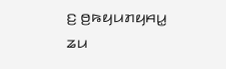ꤢ꤬ ꤥ꤬ꤒꤟꤣꤊꤟꤌꤣ꤭ ꤘꤣ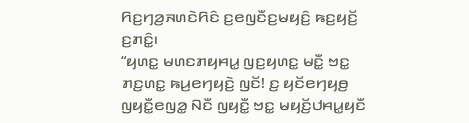ꤖꤢ꤬ꤚꤤ꤬ꤏꤛꤢꤧꤖꤢꤨ ꤢ꤬ꤕꤜꤢꤪꤢ꤬ꤗꤟꤢꤨ꤬ ꤒꤢ꤬ꤟꤢꤩ꤬ ꤢ꤬ꤊꤢꤨ꤭꤯
“ꤟꤛꤢ꤭ ꤗꤛꤢꤊꤟꤌꤣ꤭ ꤜꤢ꤬ꤟꤛꤢ꤭ ꤗꤢꤪ꤭ ꤠꤢ꤭ ꤊꤢ꤬ꤛꤢ꤭ ꤒꤣ꤬ꤕꤚꤟꤢꤧ꤬ ꤜꤢꤩ! ꤢ꤬ ꤟꤢꤩꤕꤚꤟꤥ꤬ ꤜꤟꤢꤪ꤭ꤕꤜꤤ꤭ ꤡꤢꤪ ꤜꤟꤢꤪ꤭ ꤠꤢ꤭ ꤗꤟꤢꤩ꤬ꤓꤌꤣ꤭ꤟꤢꤪ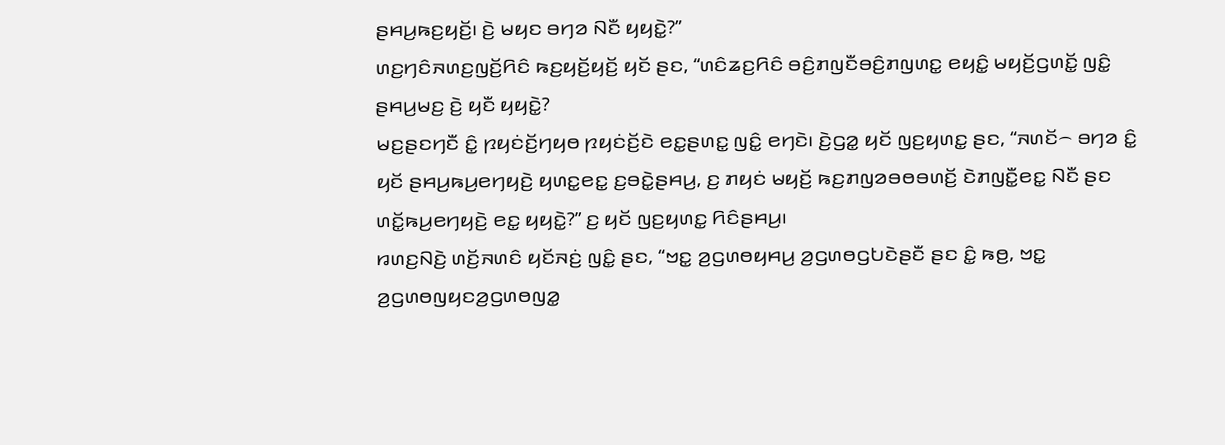ꤔꤌꤣ꤬ꤒꤢ꤬ꤟꤢꤩ꤬꤯ ꤢꤧ꤬ ꤗꤟꤢ ꤋꤚꤤ ꤡꤢꤪ ꤟꤟꤢꤧ꤭?”
ꤛꤢ꤬ꤚꤢꤨꤏꤛꤢ꤬ꤜꤢꤩ꤬ꤖꤢꤨ ꤒꤢ꤬ꤟꤢꤩ꤬ꤟꤢꤩ꤬ ꤟꤢꤩ ꤔꤢ, “ꤛꤢꤨꤘꤢ꤬ꤖꤢꤨ ꤋꤢꤨ꤬ꤊꤜꤢꤪꤋꤢꤨ꤬ꤊꤜꤛꤢ꤭ ꤕꤟꤢꤨ꤭ ꤗꤟꤢꤩ꤬ꤞꤛꤢꤩ꤭ ꤜꤢꤨ꤭ ꤔꤌꤣ꤬ꤗꤢ꤬ ꤢꤧ꤬ ꤟꤢꤪ ꤟꤟꤢꤧ꤭?
ꤗꤢ꤬ꤔꤢꤚꤢꤪ ꤢꤨ꤭ ꤐꤟꤢꤦꤢꤩ꤬ꤚꤟꤥ ꤐꤟꤢꤦꤢꤩ꤬ꤢꤧ ꤕꤢ꤭ꤔꤛꤢ꤭ ꤜꤢꤨ꤭ ꤕꤚꤢꤧ꤯ ꤢꤧ꤬ꤞꤤ꤭ ꤟꤢꤩ ꤜꤢ꤬ꤟꤛꤢ꤭ ꤔꤢ, “ꤏꤛꤢꤩ꤮ ꤋꤚꤤ ꤢꤨ꤭ ꤟꤢꤩ ꤔꤌꤣ꤬ꤒꤣ꤬ꤕꤚꤟꤢꤧ꤬ ꤟꤛꤢ꤭ꤕꤢ꤭ ꤢ꤬ꤋꤢꤧ꤭ꤔꤌꤣ꤬, ꤢ꤬ ꤊꤟꤢꤦ ꤗꤟꤢꤩ꤬ ꤒꤢ꤬ꤊꤜꤤꤋꤥꤋꤛꤢꤩ꤬ ꤢꤧꤊꤜꤢꤪ꤭ꤕꤢ꤭ ꤡꤢꤪ ꤔꤢ ꤛꤢꤩ꤭ꤒꤣ꤬ꤕꤚꤟꤢꤧ꤬ ꤕꤢ꤭ ꤟꤟꤢꤧ꤭?” ꤢ꤬ ꤟꤢꤩ ꤜꤢ꤬ꤟꤛꤢ꤭ ꤖꤢꤨꤔꤌꤣ꤬꤯
ꤙꤛꤢ꤬ꤡꤢꤧ꤬ ꤛꤢꤩ꤬ꤏꤛꤢꤨ ꤟꤢꤩꤏꤢꤦ꤬ ꤜꤢꤨ꤭ ꤔꤢ, “ꤠꤢ꤭ ꤤ꤬ꤞꤛꤥꤟꤌꤣ꤬ ꤤ꤬ꤞꤛꤥꤞꤝꤢꤧꤔꤢꤪ ꤔꤢ ꤢꤨ꤭ ꤒꤥ꤬, ꤠꤢ꤭ ꤤ꤬ꤞꤛꤥꤜꤟꤢꤤ꤬ꤞꤛꤥꤜꤤ꤭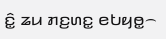ꤢꤨ꤭ ꤘꤣ ꤊꤢ꤬ꤛꤢ꤭ ꤕꤝꤟꤥ꤭꤮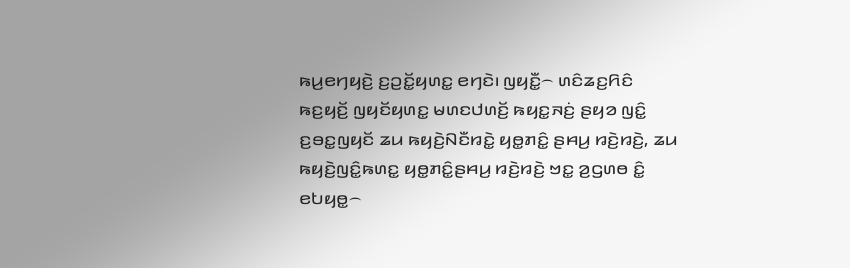ꤒꤣ꤬ꤕꤚꤟꤢꤧ꤬ ꤢ꤬ꤑꤢꤩ꤭ꤟꤛꤢ꤭ ꤕꤚꤢꤧ꤯ ꤜꤟꤢꤪ꤭꤮ ꤛꤢꤨꤘꤢ꤬ꤖꤢꤨ ꤒꤢ꤬ꤟꤢꤩ꤬ ꤜꤟꤢꤩꤟꤛꤢ꤭ ꤗꤛꤢꤓꤛꤢꤩ꤬ ꤒꤟꤢ꤭ꤏꤢꤦ꤬ ꤔꤟꤤ ꤜꤢꤨ꤭ ꤢ꤬ꤋꤢ꤭ꤜꤟꤢꤩ ꤘꤣ ꤒꤟꤢꤧ꤬ꤡꤢꤪꤙꤢꤧ꤭ ꤟꤥ꤭ꤊꤢꤨ꤭ ꤔꤌꤣ꤬ ꤙꤢꤧ꤬ꤙꤢꤧ꤬, ꤘꤣ ꤒꤟꤢꤧ꤬ꤜꤢꤨ꤭ꤒꤛꤢ꤭ ꤟꤥ꤭ꤊꤢꤨ꤭ꤔꤌꤣ꤬ ꤙꤢꤧ꤬ꤙꤢꤧ꤬ ꤠꤢ꤭ ꤤ꤬ꤞꤛꤥ ꤢꤨ꤭ ꤕꤝꤟꤥ꤭꤮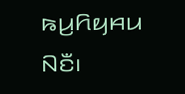ꤒꤣ꤬ꤖꤟꤌꤣ ꤡꤢꤪ꤯